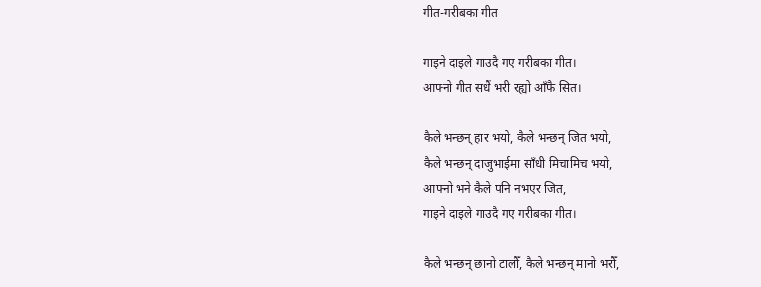गीत-गरीबका गीत

गाइने दाइले गाउदै गए गरीबका गीत।
आफ्नो गीत सधैं भरी रह्यो आँफै सित।

कैले भन्छन् हार भयो, कैले भन्छन् जित भयो,
कैले भन्छन् दाजुभाईमा साँधी मिचामिच भयो,
आफ्नो भने कैले पनि नभएर जित,
गाइने दाइले गाउदै गए गरीबका गीत।

कैले भन्छन् छानो टालौँ, कैले भन्छन् मानो भरौँ,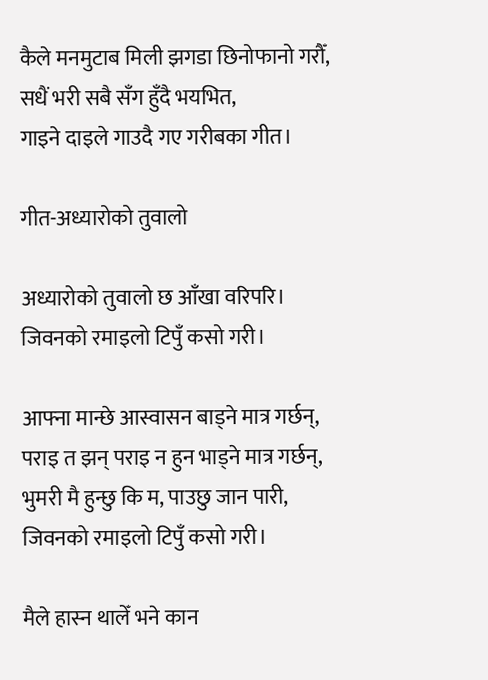कैले मनमुटाब मिली झगडा छिनोफानो गरौँ,
सधैं भरी सबै सँग हुँदै भयभित,
गाइने दाइले गाउदै गए गरीबका गीत।

गीत-अध्यारोको तुवालो

अध्यारोको तुवालो छ आँखा वरिपरि।
जिवनको रमाइलो टिपुँ कसो गरी।

आफ्ना मान्छे आस्वासन बाड्ने मात्र गर्छन्,
पराइ त झन् पराइ न हुन भाड्ने मात्र गर्छन्,
भुमरी मै हुन्छु कि म, पाउछु जान पारी,
जिवनको रमाइलो टिपुँ कसो गरी।

मैले हास्न थालेँ भने कान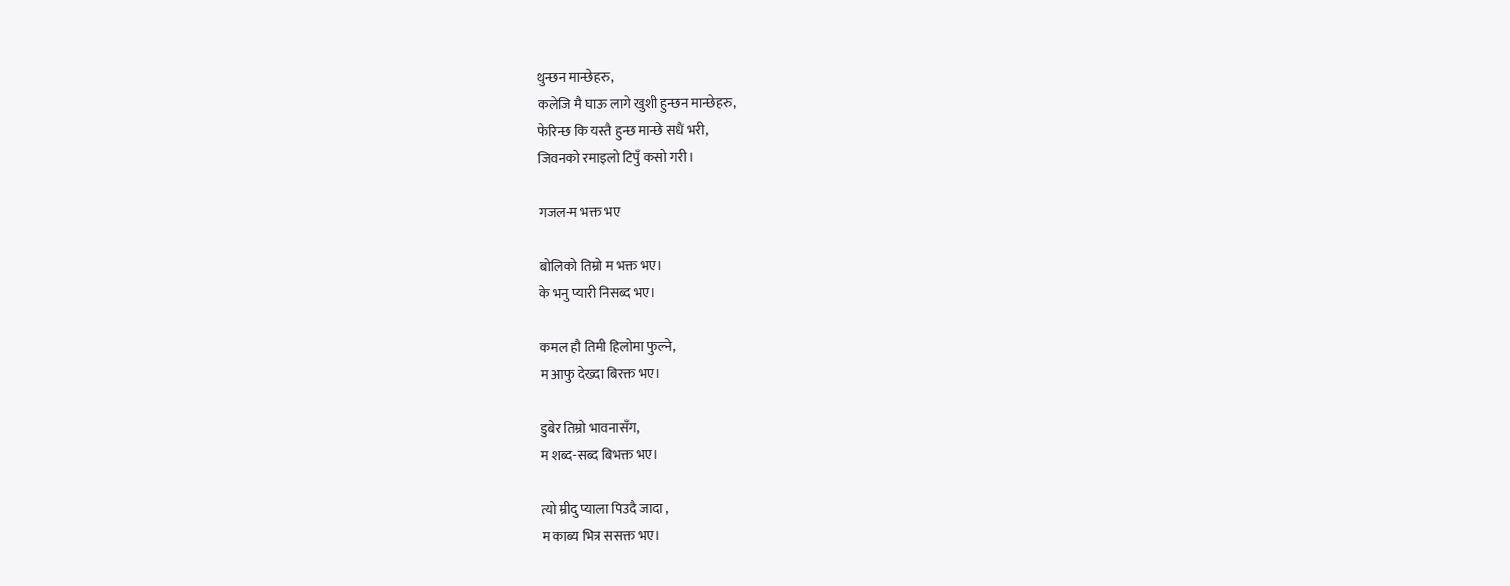थुन्छन मान्छेहरु,
कलेजि मै घाऊ लागे खुशी हुन्छन मान्छेहरु,
फेरिन्छ कि यस्तै हुन्छ मान्छे सधैं भरी,
जिवनको रमाइलो टिपुँ कसो गरी।

गजल-म भक्त भए

बोलिको तिम्रो म भक्त भए।
के भनु प्यारी निसब्द भए।

कमल हौ तिमी हिलोमा फुल्ने,
म आफु देख्दा बिरक्त भए।

डुबेर तिम्रो भावनासँग,
म शब्द-सब्द बिभक्त भए।

त्यो म्रीदु प्याला पिउदै जादा ,
म काब्य भित्र ससक्त भए।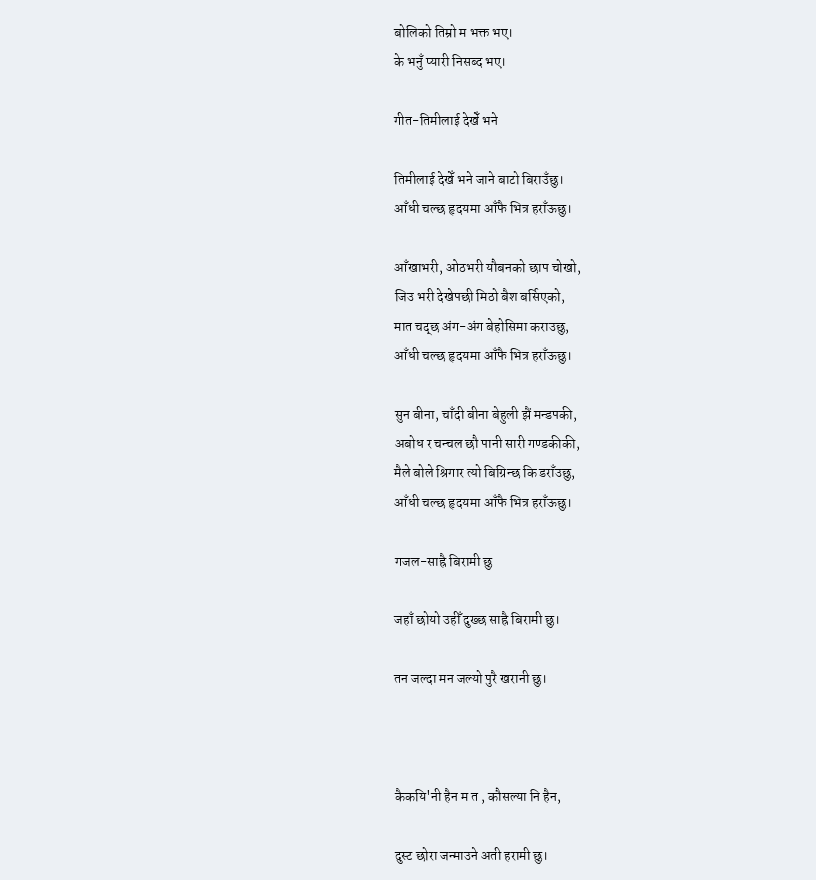बोलिको तिम्रो म भक्त भए।
के भनुँ प्यारी निसब्द भए।

गीत-तिमीलाई देखेँ भने

तिमीलाई देखेँ भने जाने बाटो बिराउँछु।
आँधी चल्छ हृदयमा आँफै भित्र हराँऊछु।

आँखाभरी, ओठभरी यौबनको छाप चोखो,
जिउ भरी देखेपछी मिठो बैश बर्सिएको,
मात चद्छ अंग-अंग बेहोसिमा कराउछु,
आँधी चल्छ हृदयमा आँफै भित्र हराँऊछु।

सुन बीना, चाँदी बीना बेहुली झैं मन्डपकी,
अबोध र चन्चल छौ पानी सारी गण्डकीकी,
मैले बोले श्रिगार त्यो बिग्रिन्छ कि डराँउछु,
आँधी चल्छ हृदयमा आँफै भित्र हराँऊछु।

गजल-साह्रै बिरामी छु

जहाँ छोयो उहीँ दुख्छ साह्रै बिरामी छु।

तन जल्दा मन जल्यो पुरै खरानी छु।



कैकयि'नी हैन म त , कौसल्या नि हैन,

दुस्ट छोरा जन्माउने अती हरामी छु।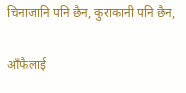चिनाजानि पनि छैन, कुराकानी पनि छैन,

आँफैलाई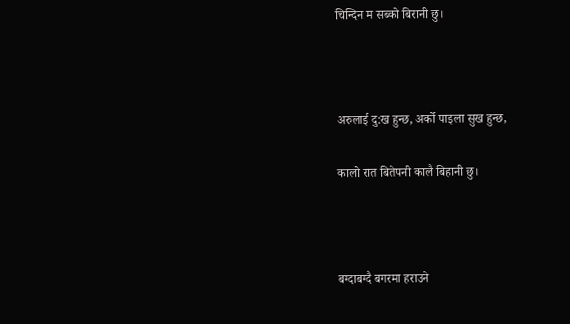चिन्दिन म सब्को बिरानी छु।



अरुलाई दु:ख हुन्छ, अर्को पाइला सुख हुन्छ,

कालो रात बितेपनी कालै बिहानी छु।



बग्दाबग्दै बगरमा हराउने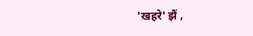'खहरे' झैं ,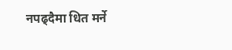नपढ्दैमा धित मर्ने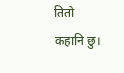तितो कहानि छु।